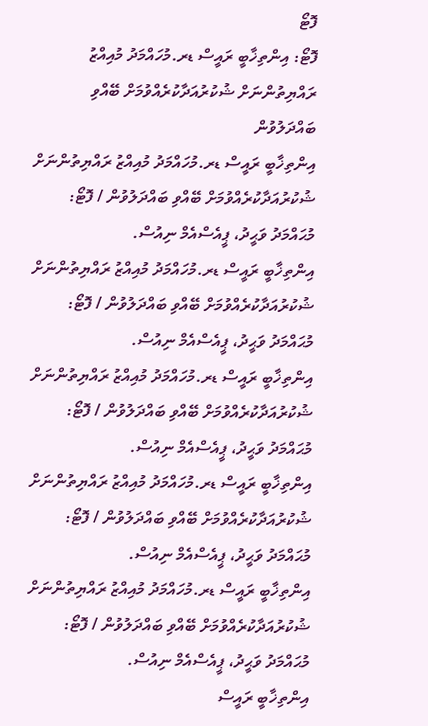ފޮޓޯ
ފޮޓޯ: އިންތިޚާބީ ރައީސް ޑރ.މުހައްމަދު މުއިއްޒު ރައްޔިތުންނަށް ޝުކުރުއަދާކުރެއްވުމަށް ބޭއްވި ބައްދަލުވުން
އިންތިޚާބީ ރައީސް ޑރ.މުހައްމަދު މުއިއްޒު ރައްޔިތުންނަށް ޝުކުރުއަދާކުރެއްވުމަށް ބޭއްވި ބައްދަލުވުން / ފޮޓޯ: މުޙައްމަދު ވަޙީދު، ޕީއެސްއެމް ނިއުސް.
އިންތިޚާބީ ރައީސް ޑރ.މުހައްމަދު މުއިއްޒު ރައްޔިތުންނަށް ޝުކުރުއަދާކުރެއްވުމަށް ބޭއްވި ބައްދަލުވުން / ފޮޓޯ: މުޙައްމަދު ވަޙީދު، ޕީއެސްއެމް ނިއުސް.
އިންތިޚާބީ ރައީސް ޑރ.މުހައްމަދު މުއިއްޒު ރައްޔިތުންނަށް ޝުކުރުއަދާކުރެއްވުމަށް ބޭއްވި ބައްދަލުވުން / ފޮޓޯ: މުޙައްމަދު ވަޙީދު، ޕީއެސްއެމް ނިއުސް.
އިންތިޚާބީ ރައީސް ޑރ.މުހައްމަދު މުއިއްޒު ރައްޔިތުންނަށް ޝުކުރުއަދާކުރެއްވުމަށް ބޭއްވި ބައްދަލުވުން / ފޮޓޯ: މުޙައްމަދު ވަޙީދު، ޕީއެސްއެމް ނިއުސް.
އިންތިޚާބީ ރައީސް ޑރ.މުހައްމަދު މުއިއްޒު ރައްޔިތުންނަށް ޝުކުރުއަދާކުރެއްވުމަށް ބޭއްވި ބައްދަލުވުން / ފޮޓޯ: މުޙައްމަދު ވަޙީދު، ޕީއެސްއެމް ނިއުސް.
އިންތިޚާބީ ރައީސް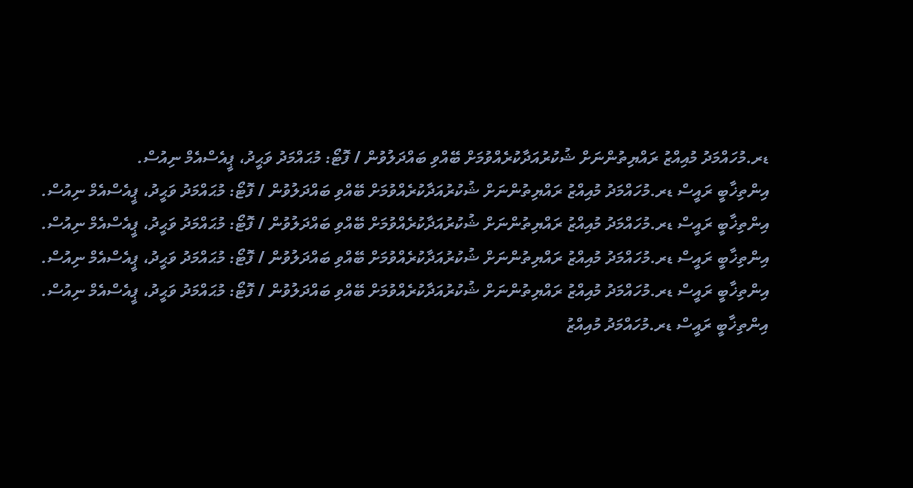ޑރ.މުހައްމަދު މުއިއްޒު ރައްޔިތުންނަށް ޝުކުރުއަދާކުރެއްވުމަށް ބޭއްވި ބައްދަލުވުން / ފޮޓޯ: މުޙައްމަދު ވަޙީދު، ޕީއެސްއެމް ނިއުސް.
އިންތިޚާބީ ރައީސް ޑރ.މުހައްމަދު މުއިއްޒު ރައްޔިތުންނަށް ޝުކުރުއަދާކުރެއްވުމަށް ބޭއްވި ބައްދަލުވުން / ފޮޓޯ: މުޙައްމަދު ވަޙީދު، ޕީއެސްއެމް ނިއުސް.
އިންތިޚާބީ ރައީސް ޑރ.މުހައްމަދު މުއިއްޒު ރައްޔިތުންނަށް ޝުކުރުއަދާކުރެއްވުމަށް ބޭއްވި ބައްދަލުވުން / ފޮޓޯ: މުޙައްމަދު ވަޙީދު، ޕީއެސްއެމް ނިއުސް.
އިންތިޚާބީ ރައީސް ޑރ.މުހައްމަދު މުއިއްޒު ރައްޔިތުންނަށް ޝުކުރުއަދާކުރެއްވުމަށް ބޭއްވި ބައްދަލުވުން / ފޮޓޯ: މުޙައްމަދު ވަޙީދު، ޕީއެސްއެމް ނިއުސް.
އިންތިޚާބީ ރައީސް ޑރ.މުހައްމަދު މުއިއްޒު ރައްޔިތުންނަށް ޝުކުރުއަދާކުރެއްވުމަށް ބޭއްވި ބައްދަލުވުން / ފޮޓޯ: މުޙައްމަދު ވަޙީދު، ޕީއެސްއެމް ނިއުސް.
އިންތިޚާބީ ރައީސް ޑރ.މުހައްމަދު މުއިއްޒު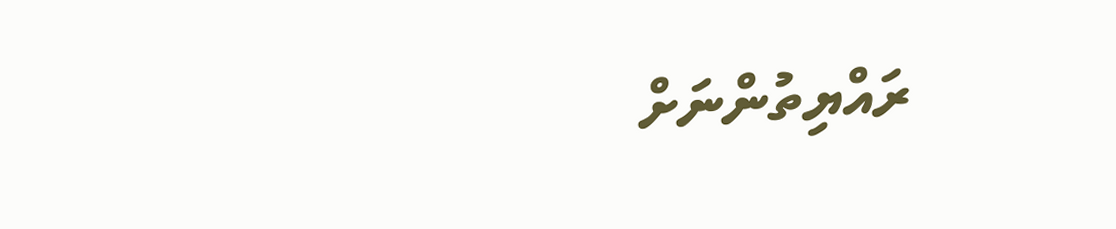ރައްޔިތުންނަށް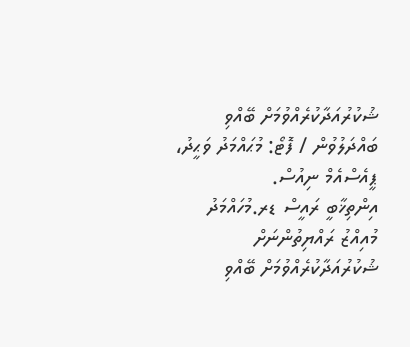ޝުކުރުއަދާކުރެއްވުމަށް ބޭއްވި ބައްދަލުވުން / ފޮޓޯ: މުޙައްމަދު ވަޙީދު، ޕީއެސްއެމް ނިއުސް.
އިންތިޚާބީ ރައީސް ޑރ.މުހައްމަދު މުއިއްޒު ރައްޔިތުންނަށް ޝުކުރުއަދާކުރެއްވުމަށް ބޭއްވި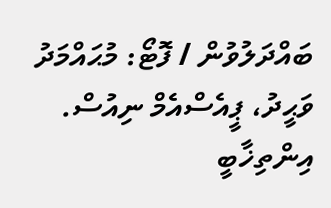ބައްދަލުވުން / ފޮޓޯ: މުޙައްމަދު ވަޙީދު، ޕީއެސްއެމް ނިއުސް.
އިންތިޚާބީ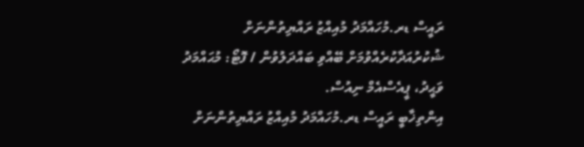ރައީސް ޑރ.މުހައްމަދު މުއިއްޒު ރައްޔިތުންނަށް ޝުކުރުއަދާކުރެއްވުމަށް ބޭއްވި ބައްދަލުވުން / ފޮޓޯ: މުޙައްމަދު ވަޙީދު، ޕީއެސްއެމް ނިއުސް.
އިންތިޚާބީ ރައީސް ޑރ.މުހައްމަދު މުއިއްޒު ރައްޔިތުންނަށް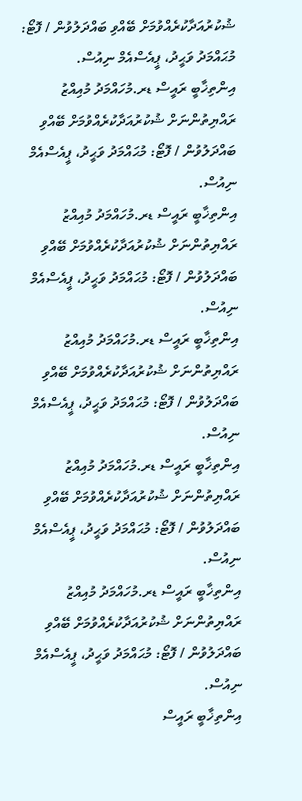ޝުކުރުއަދާކުރެއްވުމަށް ބޭއްވި ބައްދަލުވުން / ފޮޓޯ: މުޙައްމަދު ވަޙީދު، ޕީއެސްއެމް ނިއުސް.
އިންތިޚާބީ ރައީސް ޑރ.މުހައްމަދު މުއިއްޒު ރައްޔިތުންނަށް ޝުކުރުއަދާކުރެއްވުމަށް ބޭއްވި ބައްދަލުވުން / ފޮޓޯ: މުޙައްމަދު ވަޙީދު، ޕީއެސްއެމް ނިއުސް.
އިންތިޚާބީ ރައީސް ޑރ.މުހައްމަދު މުއިއްޒު ރައްޔިތުންނަށް ޝުކުރުއަދާކުރެއްވުމަށް ބޭއްވި ބައްދަލުވުން / ފޮޓޯ: މުޙައްމަދު ވަޙީދު، ޕީއެސްއެމް ނިއުސް.
އިންތިޚާބީ ރައީސް ޑރ.މުހައްމަދު މުއިއްޒު ރައްޔިތުންނަށް ޝުކުރުއަދާކުރެއްވުމަށް ބޭއްވި ބައްދަލުވުން / ފޮޓޯ: މުޙައްމަދު ވަޙީދު، ޕީއެސްއެމް ނިއުސް.
އިންތިޚާބީ ރައީސް ޑރ.މުހައްމަދު މުއިއްޒު ރައްޔިތުންނަށް ޝުކުރުއަދާކުރެއްވުމަށް ބޭއްވި ބައްދަލުވުން / ފޮޓޯ: މުޙައްމަދު ވަޙީދު، ޕީއެސްއެމް ނިއުސް.
އިންތިޚާބީ ރައީސް ޑރ.މުހައްމަދު މުއިއްޒު ރައްޔިތުންނަށް ޝުކުރުއަދާކުރެއްވުމަށް ބޭއްވި ބައްދަލުވުން / ފޮޓޯ: މުޙައްމަދު ވަޙީދު، ޕީއެސްއެމް ނިއުސް.
އިންތިޚާބީ ރައީސް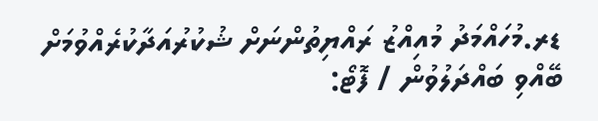ޑރ.މުހައްމަދު މުއިއްޒު ރައްޔިތުންނަށް ޝުކުރުއަދާކުރެއްވުމަށް ބޭއްވި ބައްދަލުވުން / ފޮޓޯ: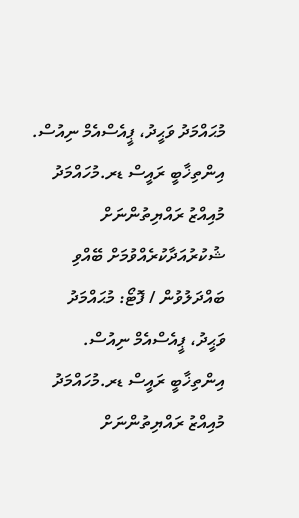މުޙައްމަދު ވަޙީދު، ޕީއެސްއެމް ނިއުސް.
އިންތިޚާބީ ރައީސް ޑރ.މުހައްމަދު މުއިއްޒު ރައްޔިތުންނަށް ޝުކުރުއަދާކުރެއްވުމަށް ބޭއްވި ބައްދަލުވުން / ފޮޓޯ: މުޙައްމަދު ވަޙީދު، ޕީއެސްއެމް ނިއުސް.
އިންތިޚާބީ ރައީސް ޑރ.މުހައްމަދު މުއިއްޒު ރައްޔިތުންނަށް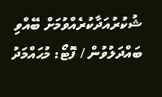ޝުކުރުއަދާކުރެއްވުމަށް ބޭއްވި ބައްދަލުވުން / ފޮޓޯ: މުޙައްމަދު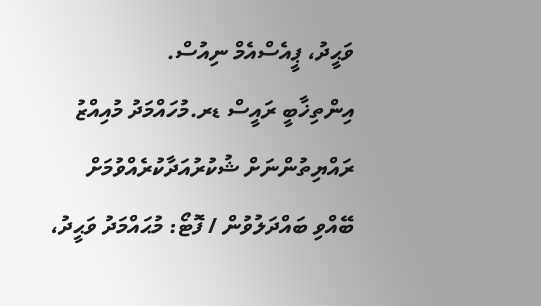ވަޙީދު، ޕީއެސްއެމް ނިއުސް.
އިންތިޚާބީ ރައީސް ޑރ.މުހައްމަދު މުއިއްޒު ރައްޔިތުންނަށް ޝުކުރުއަދާކުރެއްވުމަށް ބޭއްވި ބައްދަލުވުން / ފޮޓޯ: މުޙައްމަދު ވަޙީދު،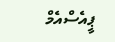ޕީއެސްއެމް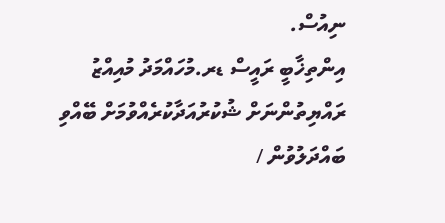ނިއުސް.
އިންތިޚާބީ ރައީސް ޑރ.މުހައްމަދު މުއިއްޒު ރައްޔިތުންނަށް ޝުކުރުއަދާކުރެއްވުމަށް ބޭއްވި ބައްދަލުވުން /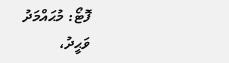ފޮޓޯ: މުޙައްމަދު ވަޙީދު،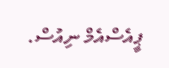ޕީއެސްއެމް ނިއުސް.